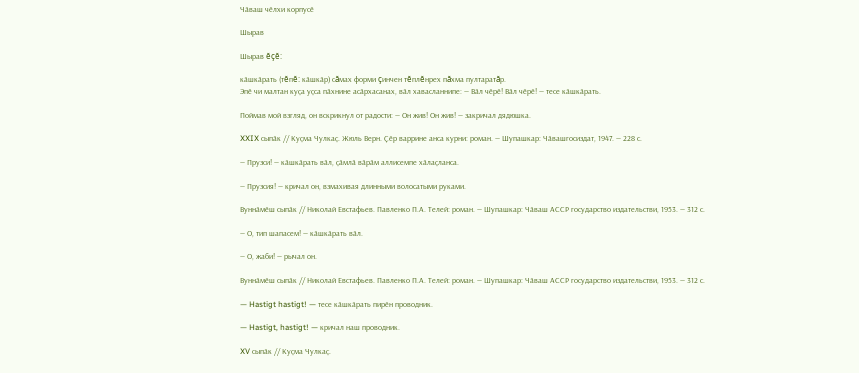Чӑваш чӗлхи корпусӗ

Шырав

Шырав ĕçĕ:

кӑшкӑрать (тĕпĕ: кӑшкӑр) сăмах форми çинчен тĕплĕнрех пăхма пултаратăр.
Эпӗ чи малтан куҫа уҫса пӑхнине асӑрхасанах, вӑл хавасланнипе: — Вӑл чӗрӗ! Вӑл чӗрӗ! — тесе кӑшкӑрать.

Поймав мой взгляд, он вскрикнул от радости: — Он жив! Он жив! — закричал дядюшка.

XXIX сыпӑк // Куҫма Чулкаҫ. Жюль Верн. Ҫӗр варрине анса курни: роман. — Шупашкар: Чӑвашгосиздат, 1947. — 228 с.

— Прузси! — кӑшкӑрать вӑл, ҫӑмлӑ вӑрӑм аллисемпе хӑлаҫланса.

— Прузсия! — кричал он, взмахивая длинными волосатыми руками.

Вуннӑмӗш сыпӑк // Николай Евстафьев. Павленко П.А. Телей: роман. — Шупашкар: Чӑваш АССР государство издательстви, 1953. — 312 с.

— О, тип шапасем! — кӑшкӑрать вӑл.

— О, жаби! — рычал он.

Вуннӑмӗш сыпӑк // Николай Евстафьев. Павленко П.А. Телей: роман. — Шупашкар: Чӑваш АССР государство издательстви, 1953. — 312 с.

— Hastigt hastigt! — тесе кӑшкӑрать пирӗн проводник.

— Hastigt, hastigt! — кричал наш проводник.

XV сыпӑк // Куҫма Чулкаҫ.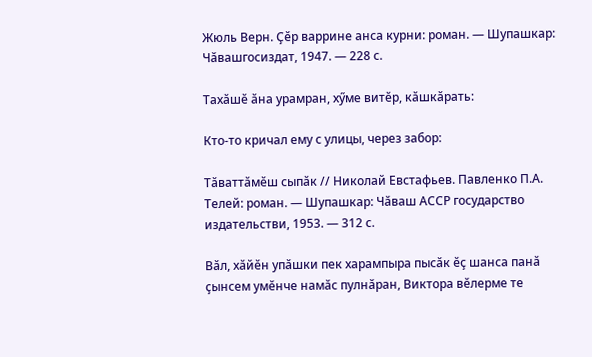Жюль Верн. Ҫӗр варрине анса курни: роман. — Шупашкар: Чӑвашгосиздат, 1947. — 228 с.

Тахӑшӗ ӑна урамран, хӳме витӗр, кӑшкӑрать:

Кто-то кричал ему с улицы, через забор:

Тӑваттӑмӗш сыпӑк // Николай Евстафьев. Павленко П.А. Телей: роман. — Шупашкар: Чӑваш АССР государство издательстви, 1953. — 312 с.

Вӑл, хӑйӗн упӑшки пек харампыра пысӑк ӗҫ шанса панӑ ҫынсем умӗнче намӑс пулнӑран, Виктора вӗлерме те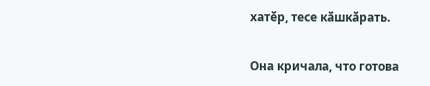хатӗр, тесе кӑшкӑрать.

Она кричала, что готова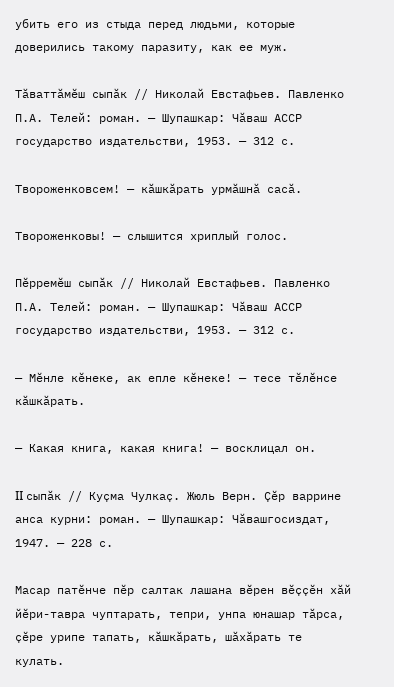убить его из стыда перед людьми, которые доверились такому паразиту, как ее муж.

Тӑваттӑмӗш сыпӑк // Николай Евстафьев. Павленко П.А. Телей: роман. — Шупашкар: Чӑваш АССР государство издательстви, 1953. — 312 с.

Твороженковсем! — кӑшкӑрать урмӑшнӑ сасӑ.

Твороженковы! — слышится хриплый голос.

Пӗрремӗш сыпӑк // Николай Евстафьев. Павленко П.А. Телей: роман. — Шупашкар: Чӑваш АССР государство издательстви, 1953. — 312 с.

— Мӗнле кӗнеке, ак епле кӗнеке! — тесе тӗлӗнсе кӑшкӑрать.

— Какая книга, какая книга! — восклицал он.

II сыпӑк // Куҫма Чулкаҫ. Жюль Верн. Ҫӗр варрине анса курни: роман. — Шупашкар: Чӑвашгосиздат, 1947. — 228 с.

Масар патӗнче пӗр салтак лашана вӗрен вӗҫҫӗн хӑй йӗри-тавра чуптарать, тепри, унпа юнашар тӑрса, ҫӗре урипе тапать, кӑшкӑрать, шӑхӑрать те кулать.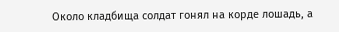Около кладбища солдат гонял на корде лошадь, а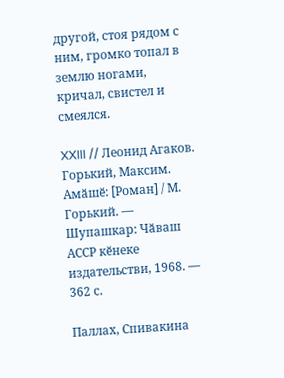другой, стоя рядом с ним, громко топал в землю ногами, кричал, свистел и смеялся.

XXIII // Леонид Агаков. Горький, Максим. Амӑшӗ: [Роман] / М. Горький. — Шупашкар: Чӑваш АССР кӗнеке издательстви, 1968. — 362 с.

Паллах, Спивакина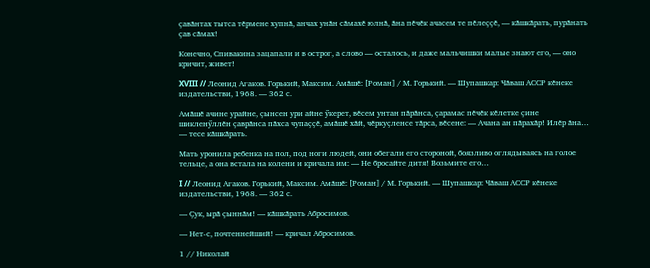ҫавӑнтах тытса тӗрмене хупнӑ, анчах унӑн сӑмахӗ юлнӑ, ӑна пӗчӗк ачасем те пӗлеҫҫӗ, — кӑшкӑрать, пурӑнать ҫав сӑмах!

Конечно, Спивакина зацапали и в острог, а слово — осталось, и даже мальчишки малые знают его, — оно кричит, живет!

XVIII // Леонид Агаков. Горький, Максим. Амӑшӗ: [Роман] / М. Горький. — Шупашкар: Чӑваш АССР кӗнеке издательстви, 1968. — 362 с.

Амӑшӗ ачине урайне, ҫынсен ури айне ӳкерет, вӗсем унтан пӑрӑнса, ҫарамас пӗчӗк кӗлетке ҫине шикленӳллӗн ҫаврӑнса пӑхса чупаҫҫӗ, амӑшӗ хӑй, чӗркуҫленсе тӑрса, вӗсене: — Ачана ан пӑрахӑр! Илӗр ӑна… — тесе кӑшкӑрать.

Мать уронила ребенка на пол, под ноги людей, они обегали его стороной, боязливо оглядываясь на голое тельце, а она встала на колени и кричала им: — Не бросайте дитя! Возьмите его…

I // Леонид Агаков. Горький, Максим. Амӑшӗ: [Роман] / М. Горький. — Шупашкар: Чӑваш АССР кӗнеке издательстви, 1968. — 362 с.

— Ҫук, ырӑ ҫыннӑм! — кӑшкӑрать Абросимов.

— Нет-с, почтеннейший! — кричал Абросимов.

1 // Николай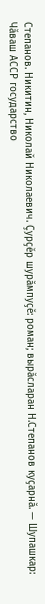Степанов. Никитин, Николай Николаевич. Ҫурҫӗр шурӑмпуҫӗ: роман; вырӑсларан Н.Степанов куҫарнӑ. — Шупашкар: Чӑваш АССР государство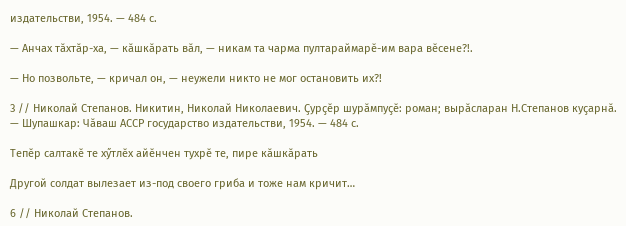издательстви, 1954. — 484 с.

— Анчах тӑхтӑр-ха, — кӑшкӑрать вӑл, — никам та чарма пултараймарӗ-им вара вӗсене?!.

— Но позвольте, — кричал он, — неужели никто не мог остановить их?!

3 // Николай Степанов. Никитин, Николай Николаевич. Ҫурҫӗр шурӑмпуҫӗ: роман; вырӑсларан Н.Степанов куҫарнӑ. — Шупашкар: Чӑваш АССР государство издательстви, 1954. — 484 с.

Тепӗр салтакӗ те хӳтлӗх айӗнчен тухрӗ те, пире кӑшкӑрать

Другой солдат вылезает из-под своего гриба и тоже нам кричит…

6 // Николай Степанов.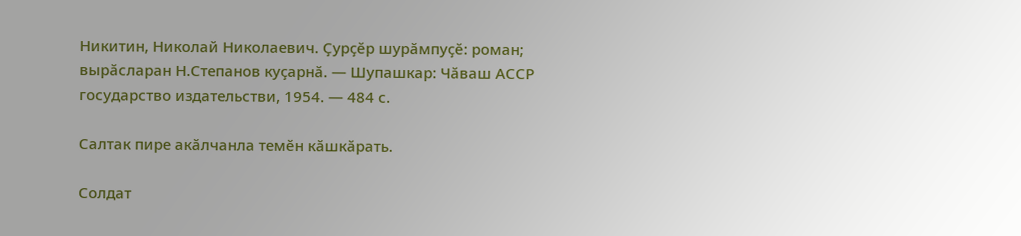Никитин, Николай Николаевич. Ҫурҫӗр шурӑмпуҫӗ: роман; вырӑсларан Н.Степанов куҫарнӑ. — Шупашкар: Чӑваш АССР государство издательстви, 1954. — 484 с.

Салтак пире акӑлчанла темӗн кӑшкӑрать.

Солдат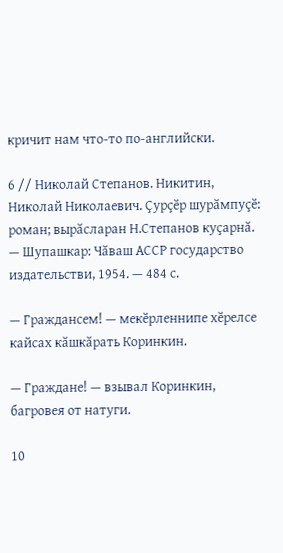кричит нам что-то по-английски.

6 // Николай Степанов. Никитин, Николай Николаевич. Ҫурҫӗр шурӑмпуҫӗ: роман; вырӑсларан Н.Степанов куҫарнӑ. — Шупашкар: Чӑваш АССР государство издательстви, 1954. — 484 с.

— Граждансем! — мекӗрленнипе хӗрелсе кайсах кӑшкӑрать Коринкин.

— Граждане! — взывал Коринкин, багровея от натуги.

10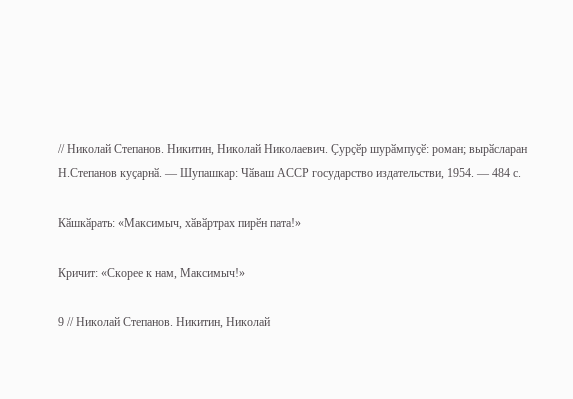// Николай Степанов. Никитин, Николай Николаевич. Ҫурҫӗр шурӑмпуҫӗ: роман; вырӑсларан Н.Степанов куҫарнӑ. — Шупашкар: Чӑваш АССР государство издательстви, 1954. — 484 с.

Кӑшкӑрать: «Максимыч, хӑвӑртрах пирӗн пата!»

Кричит: «Скорее к нам, Максимыч!»

9 // Николай Степанов. Никитин, Николай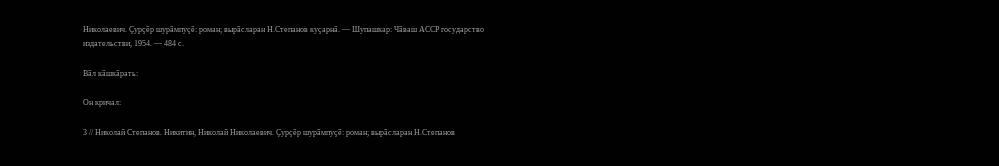Николаевич. Ҫурҫӗр шурӑмпуҫӗ: роман; вырӑсларан Н.Степанов куҫарнӑ. — Шупашкар: Чӑваш АССР государство издательстви, 1954. — 484 с.

Вӑл кӑшкӑрать:

Он кричал:

3 // Николай Степанов. Никитин, Николай Николаевич. Ҫурҫӗр шурӑмпуҫӗ: роман; вырӑсларан Н.Степанов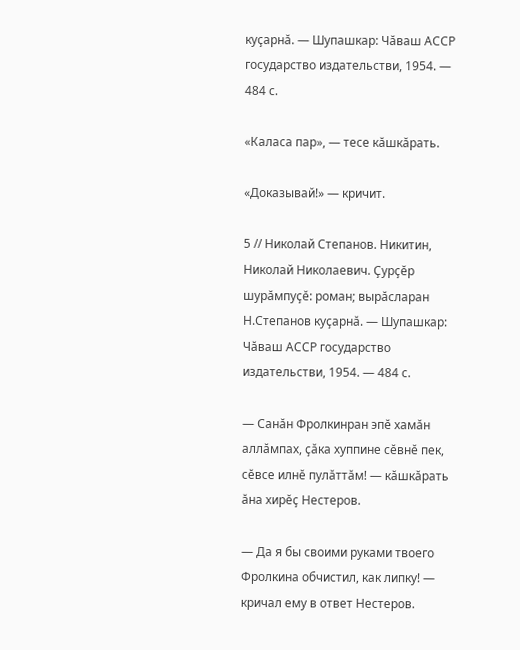куҫарнӑ. — Шупашкар: Чӑваш АССР государство издательстви, 1954. — 484 с.

«Каласа пар», — тесе кӑшкӑрать.

«Доказывай!» — кричит.

5 // Николай Степанов. Никитин, Николай Николаевич. Ҫурҫӗр шурӑмпуҫӗ: роман; вырӑсларан Н.Степанов куҫарнӑ. — Шупашкар: Чӑваш АССР государство издательстви, 1954. — 484 с.

— Санӑн Фролкинран эпӗ хамӑн аллӑмпах, ҫӑка хуппине сӗвнӗ пек, сӗвсе илнӗ пулӑттӑм! — кӑшкӑрать ӑна хирӗҫ Нестеров.

— Да я бы своими руками твоего Фролкина обчистил, как липку! — кричал ему в ответ Нестеров.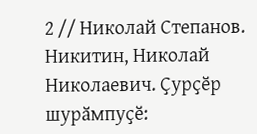2 // Николай Степанов. Никитин, Николай Николаевич. Ҫурҫӗр шурӑмпуҫӗ: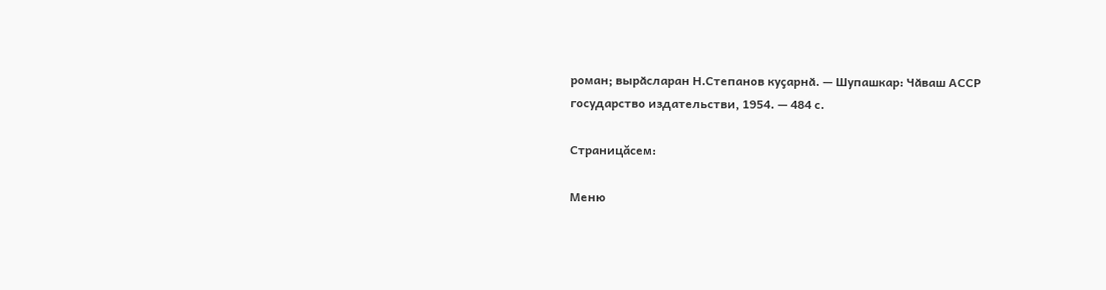роман; вырӑсларан Н.Степанов куҫарнӑ. — Шупашкар: Чӑваш АССР государство издательстви, 1954. — 484 с.

Страницăсем:

Меню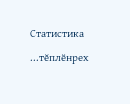Статистика

...тĕплӗнрех